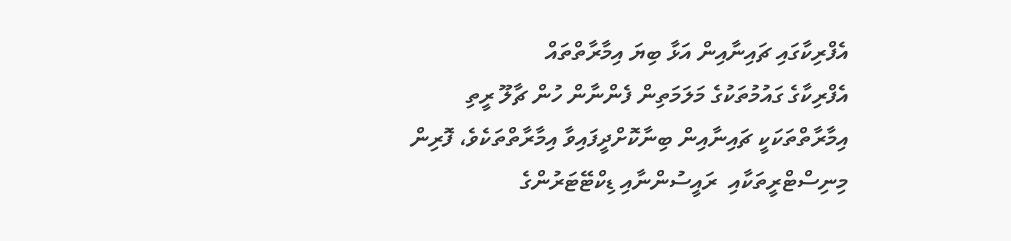އެފްރިކާގައި ޗައިނާއިން އަޅާ ބިޔަ އިމާރާތްތައް
އެފްރިކާގެ ގައުމުތަކުގެ މަލަމަތިން ފެންނާން ހުން ޗާލޫ ރީތި އިމާރާތްތަކަކީ ޗައިނާއިން ބިނާކޮށްދީފައިވާ އިމާރާތްތަކެވެ، ފޮރިން މިނިސްޓްރީތަކާއި  ރައީސުންނާއި ޑިކްޓޭޓަރުންގެ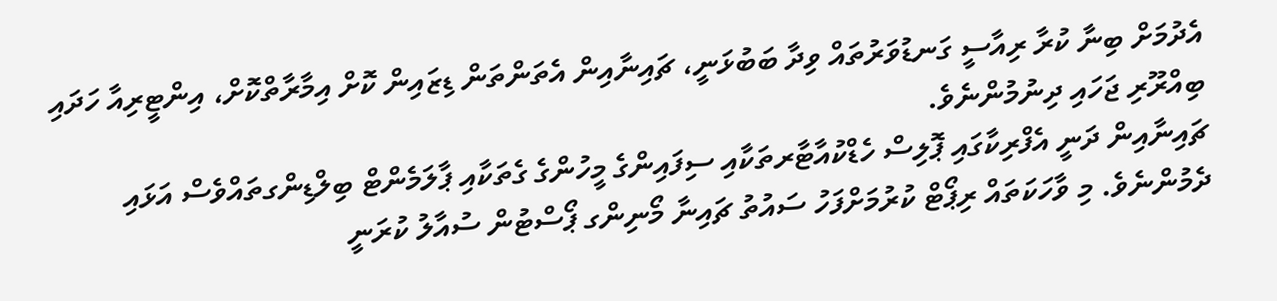އެދުމަށް ބިނާ ކުރާ ރިއާސީ ގަނޑުވަރުތައް ވިދާ ބަބުޅަނީ، ޗައިނާއިން އެތަންތަން ޑިޒައިން ކޮށް އިމާރާތްކޮށް، އިންޓީރިއާ ހަދައި ބިއްރޫރި ޖަހައި ދިނުމުންނެވެ.
ޗައިނާއިން ދަނީ އެފްރިކާގައި ޕޮލިސް ހެޑްކުއާޓާރތަކާއި ސިފައިންގެ މީހުންގެ ގެތަކާއި ޕާލަމެންޓް ބިލްޑިންގތައްވެސް އަޅައި ދެމުންނެވެ. މި ވާހަކަތައް ރިޕޯޓް ކުރުމަށްފަހު ސައުތު ޗައިނާ މޯނިންގ ޕޯސްޓުން ސުއާލު ކުރަނީ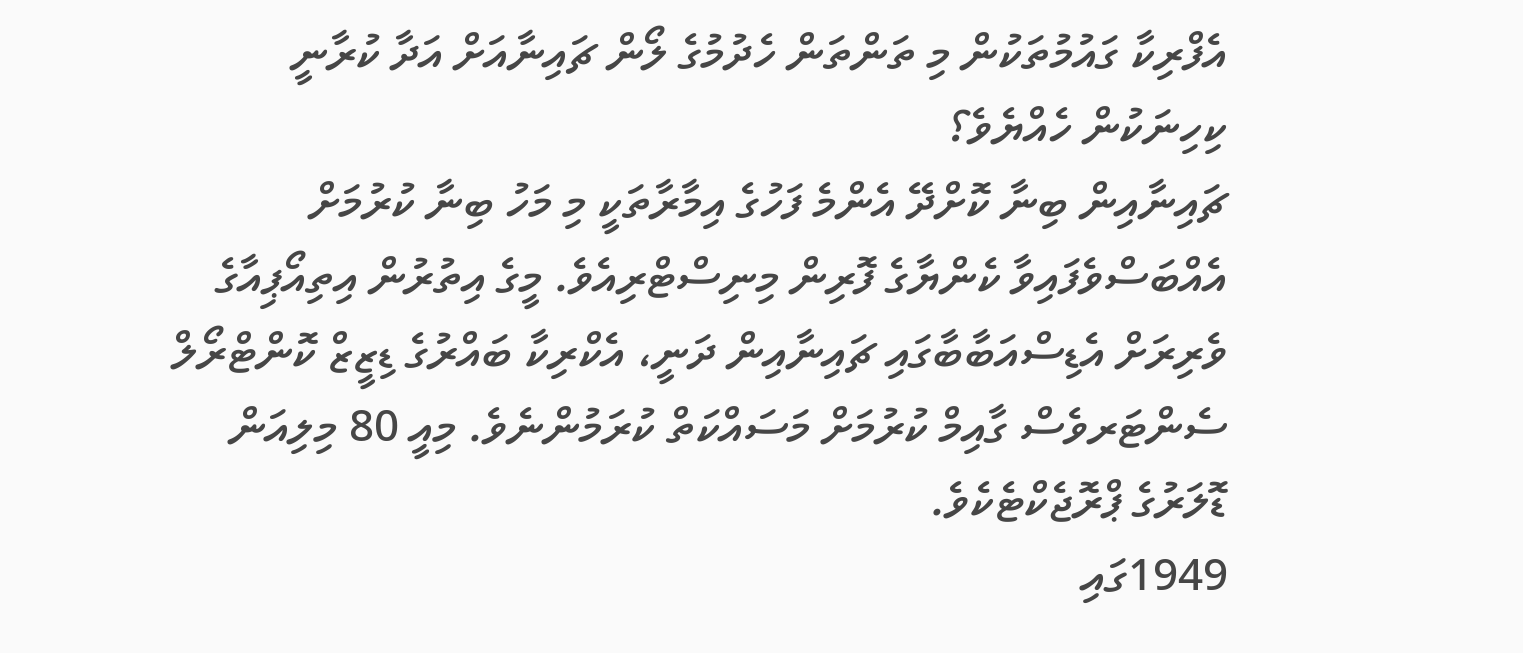އެފްރިކާ ގައުމުތަކުން މި ތަންތަން ހެދުމުގެ ލޯން ޗައިނާއަށް އަދާ ކުރާނީ ކިހިނަކުން ހެއްޔެވެ؟
ޗައިނާއިން ބިނާ ކޮށްދޭ އެންމެ ފަހުގެ އިމާރާތަކީ މި މަހު ބިނާ ކުރުމަށް އެއްބަސްވެފައިވާ ކެންޔާގެ ފޮރިން މިނިސްޓްރިއެވެ. މީގެ އިތުރުން އިތިއޯޕިއާގެ ވެރިރަށް އެޑިސްއަބާބާގައި ޗައިނާއިން ދަނީ، އެކްރިކާ ބައްރުގެ ޑިޒީޒް ކޮންޓްރޯލް ސެންޓަރވެސް ގާއިމް ކުރުމަށް މަސައްކަތް ކުރަމުންނެވެ. މިއީ 80 މިލިއަން ޑޮލަރުގެ ޕްރޮޖެކްޓެކެވެ.
1949ގައި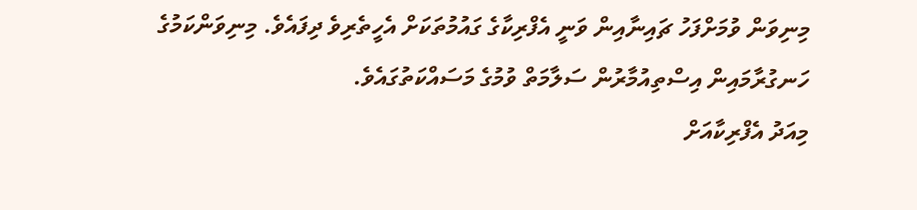މިނިވަން ވުމަށްފަހު ޗައިނާއިން ވަނީ އެފްރިކާގެ ގައުމުތަކަށް އެހީތެރިވެ ދިފައެވެ. މިނިވަންކަމުގެ ހަނގުރާމައިން އިސްތިއުމާރުން ސަލާމަތް ވުމުގެ މަސައްކަތުގައެވެ.
މިއަދު އެފްރިކާއަށް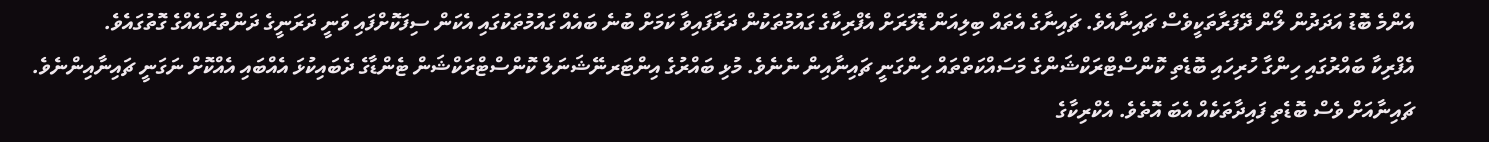އެންމެ ބޮޑު އަދަދުން ލޯން ދޭފަރާތަކީވެސް ޗައިނާއެވެ. ޗައިނާގެ އެތައް ބިލިއަން ޑޮލަރަށް އެފްރިކާގެ ގައުމުތަކުން ދަރާފައިވާ ކަމަށް ބުނެ ބައެއް ގައުމުތަކުގައި އެކަން ސިފަކޮށްފައި ވަނީ ދަރަނީގެ ދަންތުރައެއްގެ ގޮތުގައެވެ.
އެފްރިކާ ބައްރުގައި ހިންގާ ހުރިހައި ބޮޑެތި ކޮންސްޓްރަކްޝަންގެ މަސައްކަތްތައް ހިންގަނީ ޗައިނާއިން ނެނެވެ. މުޅި ބައްރުގެ އިންޓަރނޭޝަނަލް ކޮންސްޓްރަކްޝަން ޓެންޑާގެ ދެބައިކުޅަ އެއްބައި އެއްކޮށް ނަގަނީ ޗައިނާއިންނެވެ.
ޗައިނާއަށް ވެސް ބޮޑެތި ފައިދާތަކެއް އެބަ އޮތެވެ. އެކްރިކާގެ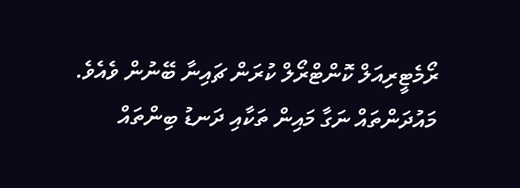ރޯމެޓީރިއަލް ކޮންޓްރޯލް ކުރަން ޗައިނާ ބޭނުން ވެއެވެ. މައުދަންތައް ނަގާ މައިން ތަކާއި ދަނޑު ބިންތައް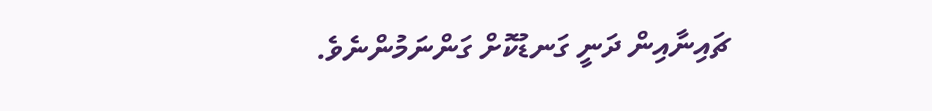ޗައިނާއިން ދަނީ ގަނޑުކޮށް ގަންނަމުންނެވެ.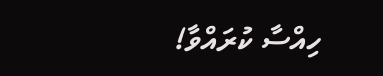ހިއްސާ ކުރައްވާ!